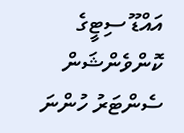އައްޑޫ ސިޓީގެ ކޮންވެންޝަން ސެންޓަރު ހުންނަ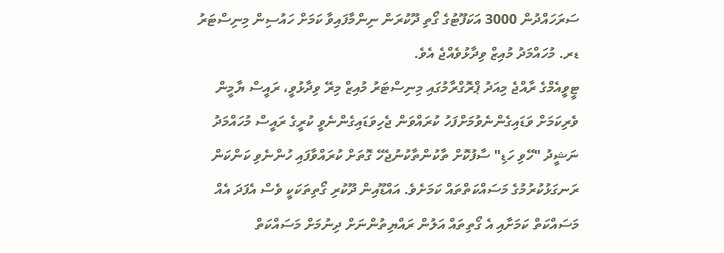ސަރަހައްދުން 3000 އަކަފޫޓުގެ ގޯތި ދޫކުރަން ނިންމާފައިވާ ކަމަށް ހައުސިން މިނިސްޓަރު ޑރ. މުހައްމަދު މުއިޒް ވިދާޅުވެއްޖެ އެވެ.
ޓީވީއެމްގެ ރާއްޖެ މިއަދު ޕްރޮގްރާމުގައި މިނިސްޓަރު މުއިޒް މިރޭ ވިދާޅުވީ، ރައީސް ޔާމީން ވެރިކަމަށް ވަޑައިގެންނެވުމަށްފަހު ކުރައްވަން ޖެހިވަޑައިގެންނެވީ ކުރީގެ ރައީސް މުހައްމަދު ނަޝީދު "ހޭވި ހަޑި" ސާފުކޮށް ތާކުންތާކުނުޖެހޭ ގޮތަށް ކުރައްވާފައި ހުންނެވި ކަންކަން ރަނގަޅުކުރުމުގެ މަސައްކަތްތައް ކަމަށެވެ. އައްޑޫއިން ދޫކުރި ގޯތިތަކަކީ ވެސް އެފަދަ އެއް މަސައްކަތް ކަމަށާއި އެ ގޯތިތައް އަލުން ރައްޔިތުންނަށް ދިނުމަށް މަސައްކަތް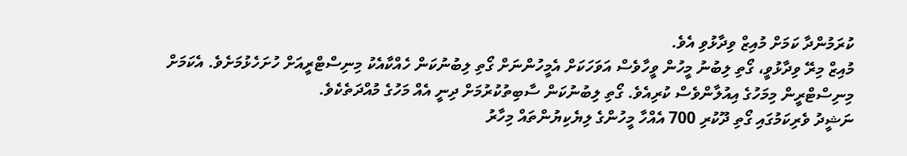ކުރަމުންދާ ކަމަށް މުއިޒް ވިދާޅުވި އެވެ.
މުއިޒް މިރޭ ވިދާޅުވީ، ގޯތި ލިބުނު މީހުން ވީހާވެސް އަވަހަކަށް އެމީހުންނަށް ގޯތި ލިބުނުކަން ހެއްކާއެކު މިނިސްޓްރީއަށް ހުށަހެޅުމަށެވެ. އެކަމަށް މިނިސްޓްރީން މިމަހުގެ އިއުލާންވެސް ކުރިއެވެ. ގޯތި ލިބުނުކަން ސާބިތުކުރުމަށް ދިނީ އެއް މަހުގެ މުއްދަތެކެވެ.
ނަޝީދު ވެރިކަމުގައި ގޯތި ދޫކުރި 700 އެއްހާ މީހުންގެ ލިޔެކިޔުންތައް މިހާރު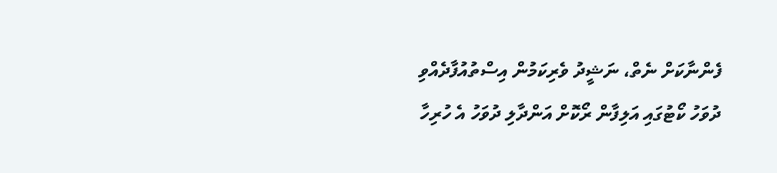ފެންނާކަށް ނެތް، ނަޝީދު ވެރިކަމުން އިސްތުއުފާދެއްވި ދުވަހު ކޯޓުގައި އަލިފާން ރޯކޮށް އަންދާލި ދުވަހު އެ ހުރިހާ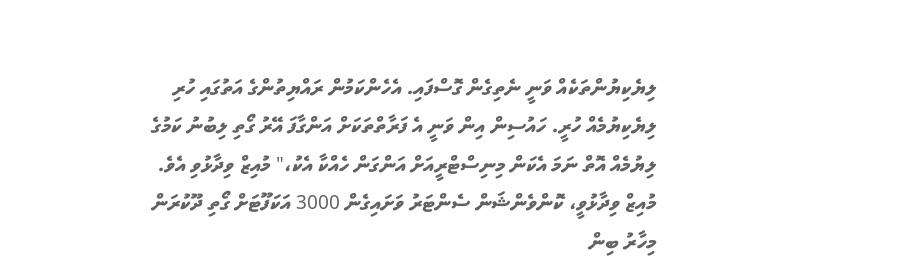ލިޔެކިޔުންތަކެއް ވަނީ ނެތިގެން ގޮސްފައި. އެހެންކަމުން ރައްޔިތުންގެ އަތުގައި ހުރި ލިޔެކިޔުމެއް ހުރީ. ހައުސިން އިން ވަނީ އެ ފަރާތްތަކަށް އަންގާފަ އޭރު ގޯތި ލިބުނު ކަމުގެ ލިޔުމެއް އޮތް ނަމަ އެކަން މިނިސްޓްރީއަށް އަންގަން ހެއްކާ އެކު،" މުއިޒް ވިދާޅުވި އެވެ.
މުއިޒް ވިދާޅުވީ، ކޮންވެންޝަން ސެންޓަރު ވަށައިގެން 3000 އަކަފޫޓަށް ގޯތި ދޫކުރަން މިހާރު ބިން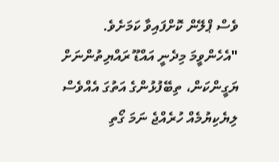ވެސް ޕްލޭން ކޮށްފައިވާ ކަމަށެވެ.
"އެހެންވީމަ މިދެނީ އައްޑޫ ރައްޔިތުންނަށް ޔަގީންކަން، ތިބޭފުޅުންގެ އަތުގަ އެއްވެސް ލިޔެކިޔުމެއް ހުރެއްޖެ ނަމަ ގޯތި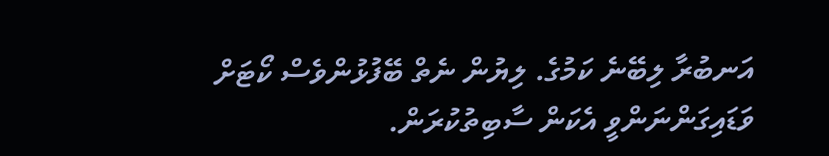އަނބުރާ ލިބޭނެ ކަމުގެ. ލިޔުން ނެތް ބޭފުޅުންވެސް ކޯޓަށް ވަޑައިގަންނަންވީ އެކަން ސާބިތުކުރަން.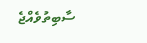ސާބިތުވެއްޖެ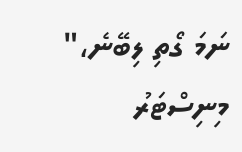ނަމަ ގޯތި ލިބޭނެ،" މިނިސްޓަރު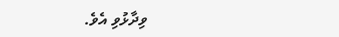ވިދާޅުވި އެވެ.